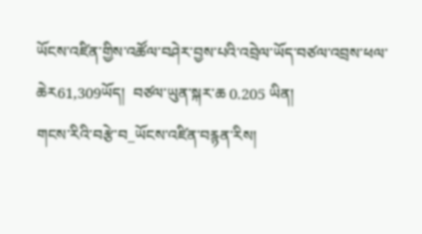ཡོངས་འཛིན་གྱིས་འཚོལ་བཤེར་བྱས་པའི་འབྲེལ་ཡོད་བཙལ་འབྲས་ཕལ་ཆེར61,309ཡོད།  བཙལ་ཡུན་སྐར་ཆ 0.205 ཡིན།
གངས་རིའི་བརྩེ་བ_ཡོངས་འཛིན་བརྙན་རིས།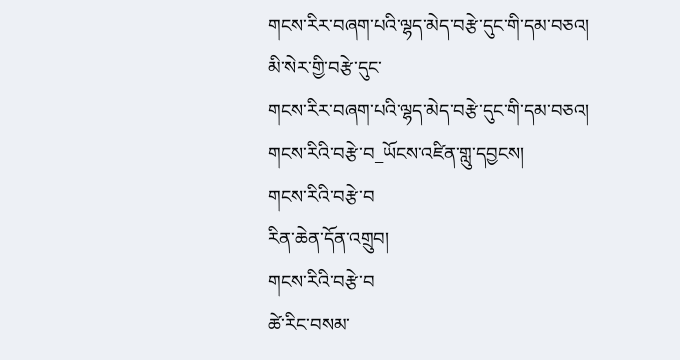གངས་རིར་བཞག་པའི་ལྷད་མེད་བརྩེ་དུང་གི་དམ་བཅའ།
མི་སེར་གྱི་བརྩེ་དུང་
གངས་རིར་བཞག་པའི་ལྷད་མེད་བརྩེ་དུང་གི་དམ་བཅའ།
གངས་རིའི་བརྩེ་བ_ཡོངས་འཛིན་གླུ་དབྱངས།
གངས་རིའི་བརྩེ་བ
རིན་ཆེན་དོན་འགྲུབ།
གངས་རིའི་བརྩེ་བ
ཚེ་རིང་བསམ་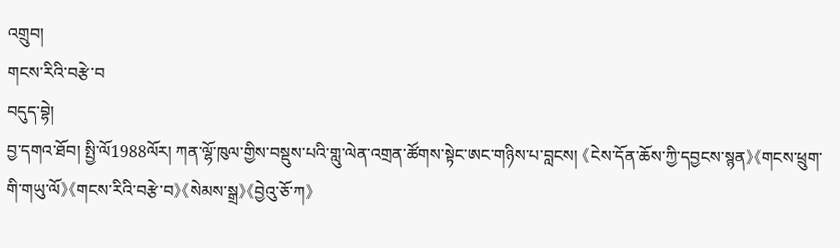འགྲུབ།
གངས་རིའི་བརྩེ་བ
བདུད་བྷེ།
བྱ་དགའ་ཐོབ། སྤྱི་ལོ1988ལོར། ཀན་ལྷོ་ཁུལ་གྱིས་བསྡུས་པའི་གླུ་ལེན་འགྲན་ཚོགས་སྟེང་ཨང་གཉིས་པ་བླངས། 《ངེས་དོན་ཆོས་ཀྱི་དབྱངས་སྙན》《གངས་ཕྲུག་གི་གཡུ་ལོ》《གངས་རིའི་བརྩེ་བ》《སེམས་སྒྲ》《བྱེའུ་ཅོ་ཀ》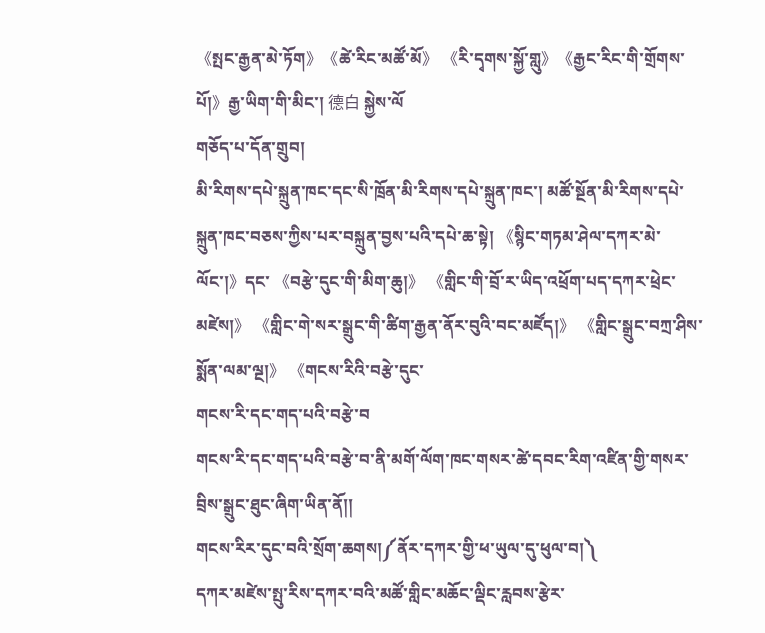《སྤང་རྒྱན་མེ་ཏོག》《ཚེ་རིང་མཚོ་མོ》 《རི་དྭགས་སྐྱོ་གླུ》《རྒྱང་རིང་གི་གྲོགས་པོ།》རྒྱ་ཡིག་གི་མིང་། 德白 སྐྱེས་ལོ
གཅོད་པ་དོན་གྲུབ།
མི་རིགས་དཔེ་སྐྲུན་ཁང་དང་སི་ཁྲོན་མི་རིགས་དཔེ་སྐྲུན་ཁང་། མཚོ་སྔོན་མི་རིགས་དཔེ་སྐྲུན་ཁང་བཅས་ཀྱིས་པར་བསྐྲུན་བྱས་པའི་དཔེ་ཆ་སྟེ། 《སྙིང་གཏམ་ཤེལ་དཀར་མེ་ལོང་།》དང་ 《བརྩེ་དུང་གི་མིག་ཆུ།》 《གླིང་གི་བྲོ་ར་ཡིད་འཕྲོག་པད་དཀར་ཕྲེང་མཛེས།》 《གླིང་གེ་སར་སྒྲུང་གི་ཚིག་རྒྱན་ནོར་བུའི་བང་མཛོད།》 《གླིང་སྒྲུང་བཀྲ་ཤིས་སྨོན་ལམ་ལྔ།》 《གངས་རིའི་བརྩེ་དུང་
གངས་རི་དང་གད་པའི་བརྩེ་བ
གངས་རི་དང་གད་པའི་བརྩེ་བ་ནི་མགོ་ལོག་ཁང་གསར་ཚེ་དབང་རིག་འཛིན་གྱི་གསར་བྲིས་སྒྲུང་ཐུང་ཞིག་ཡིན་ནོ།།
གངས་རིར་དུང་བའི་སྲོག་ཆགས།༼ནོར་དཀར་གྱི་ཕ་ཡུལ་དུ་ཕུལ་བ།༽
དཀར་མཛེས་སྤུ་རིས་དཀར་བའི་མཚོ་གླིང་མཆོང་ལྡིང་རླབས་རྩེར་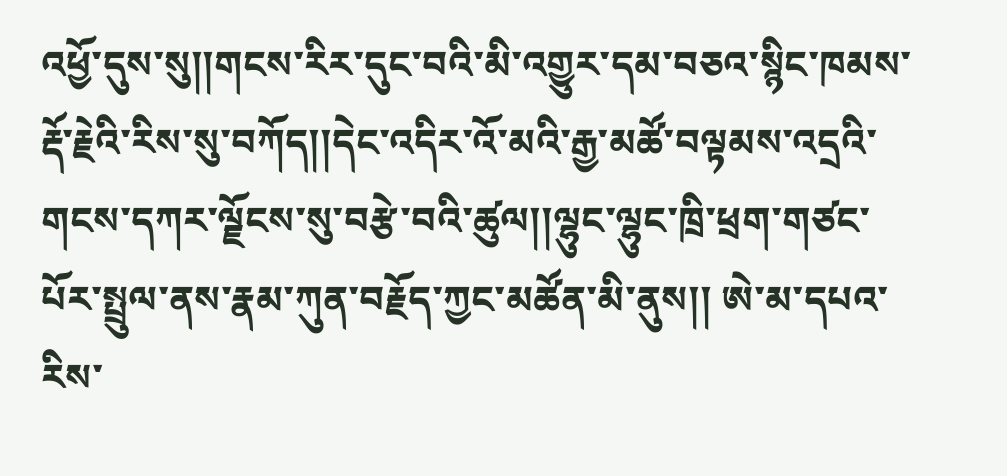འཕྱོ་དུས་སུ།།གངས་རིར་དུང་བའི་མི་འགྱུར་དམ་བཅའ་སྙིང་ཁམས་རྡོ་རྗེའི་རིས་སུ་བཀོད།།དེང་འདིར་འོ་མའི་རྒྱ་མཚོ་བལྟམས་འདྲའི་གངས་དཀར་ལྗོངས་སུ་བརྩེ་བའི་ཚུལ།།ལྷུང་ལྷུང་ཁྲི་ཕྲག་གཙང་པོར་སྤྲུལ་ནས་རྣམ་ཀུན་བརྗོད་ཀྱང་མཚོན་མི་ནུས།། ཨེ་མ་དཔའ་རིས་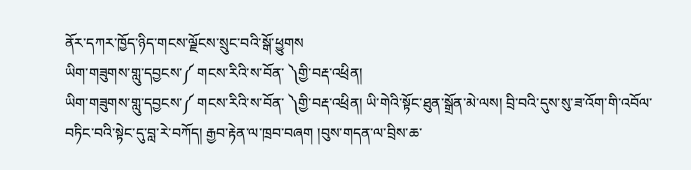ནོར་དཀར་ཁྱོད་ཉིད་གངས་ལྗོངས་སྲུང་བའི་སྒོ་ཕྱུགས
ཡིག་གཟུགས་གླུ་དབྱངས་༼ གངས་རིའི་ས་བོན་ ༽གྱི་བརྡ་འཕྲིན།
ཡིག་གཟུགས་གླུ་དབྱངས་༼ གངས་རིའི་ས་བོན་ ༽གྱི་བརྡ་འཕྲིན། ཡི་གེའི་སྟོང་ཐུན་སྒྲོན་མེ་ལས། བྲི་བའི་དུས་སུ་ཟ་འོག་གི་འབོལ་བཏིང་བའི་སྟེང་དུ་བླ་རེ་བཀོད། རྒྱབ་རྟེན་ལ་ཁྲབ་བཞག །བུས་གདན་ལ་བྲིས་ཆ་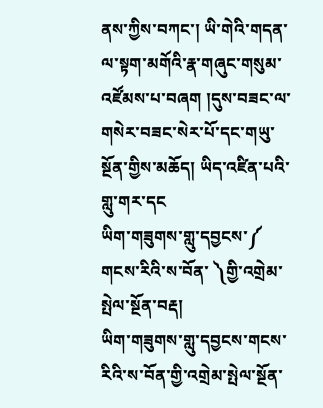ནས་ཀྱིས་བཀང་། ཡི་གེའི་གདན་ལ་སྟག་མགོའི་རྣ་གཞུང་གསུམ་འཛོམས་པ་བཞག །དུས་བཟང་ལ་གསེར་བཟང་སེར་པོ་དང་གཡུ་སྔོན་གྱིས་མཆོད། ཡིད་འཛིན་པའི་གླུ་གར་དང
ཡིག་གཟུགས་གླུ་དབྱངས་༼ གངས་རིའི་ས་བོན་ ༽གྱི་འགྲེམ་སྤེལ་སྔོན་བརྡ།
ཡིག་གཟུགས་གླུ་དབྱངས་གངས་རིའི་ས་བོན་གྱི་འགྲེམ་སྤེལ་སྔོན་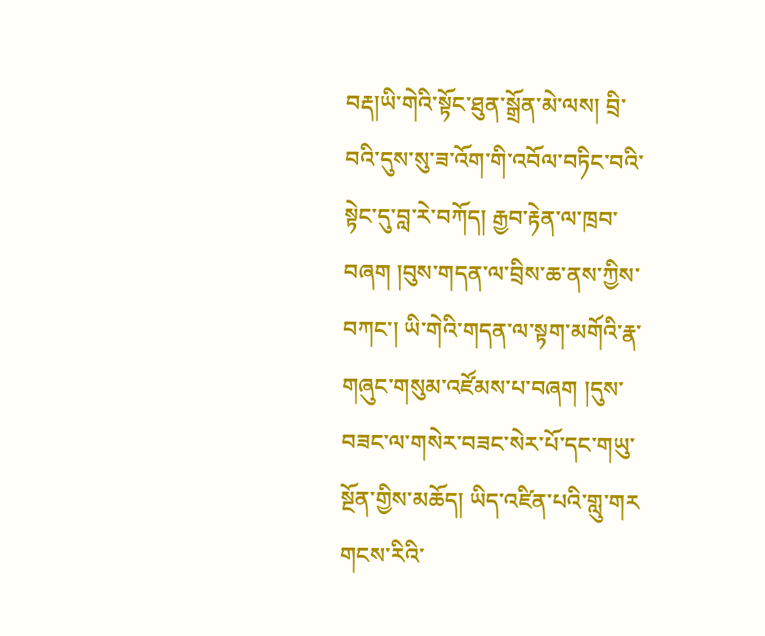བརྡ།ཡི་གེའི་སྟོང་ཐུན་སྒྲོན་མེ་ལས། བྲི་བའི་དུས་སུ་ཟ་འོག་གི་འབོལ་བཏིང་བའི་སྟེང་དུ་བླ་རེ་བཀོད། རྒྱབ་རྟེན་ལ་ཁྲབ་བཞག །བུས་གདན་ལ་བྲིས་ཆ་ནས་ཀྱིས་བཀང་། ཡི་གེའི་གདན་ལ་སྟག་མགོའི་རྣ་གཞུང་གསུམ་འཛོམས་པ་བཞག །དུས་བཟང་ལ་གསེར་བཟང་སེར་པོ་དང་གཡུ་སྔོན་གྱིས་མཆོད། ཡིད་འཛིན་པའི་གླུ་གར
གངས་རིའི་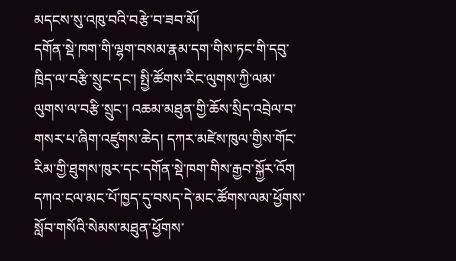མདངས་སུ་འཁུ་བའི་བརྩེ་བ་ཟབ་མོ།
དགོན་སྡེ་ཁག་གི་ལྷག་བསམ་རྣམ་དག་གིས་ཏང་གི་དབུ་ཁྲིད་ལ་བརྩི་སྲུང་དང་། སྤྱི་ཚོགས་རིང་ལུགས་ཀྱི་ལམ་ལུགས་ལ་བརྩི་སྲུང་། འཆམ་མཐུན་གྱི་ཆོས་སྲིད་འབྲེལ་བ་གསར་པ་ཞིག་འཛུགས་ཆེད། དཀར་མཛེས་ཁུལ་གྱིས་གོང་རིམ་གྱི་ཐུགས་ཁུར་དང་དགོན་སྡེ་ཁག་གིས་རྒྱབ་སྐྱོར་འོག དཀའ་ངལ་མང་པོ་ཁྱད་དུ་བསད་དེ་མང་ཚོགས་ལམ་ཕྱོགས་སློབ་གསོའི་སེམས་མཐུན་ཕྱོགས་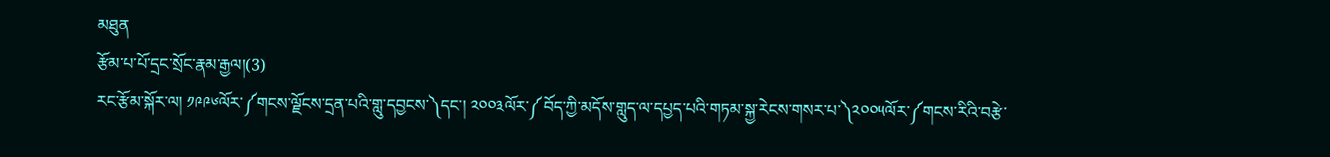མཐུན
རྩོམ་པ་པོ་དྲང་སྲོང་རྣམ་རྒྱལ།(3)
རང་རྩོམ་སྐོར་ལ། ༡༩༩༦ལོར་༼གངས་ལྗོངས་དྲན་པའི་གླུ་དབྱངས་༽དང་། ༢༠༠༣ལོར་༼བོད་ཀྱི་མདོས་གླུད་ལ་དཔྱད་པའི་གཏམ་སྐྱ་རེངས་གསར་པ་༽༢༠༠༥ལོར་༼གངས་རིའི་བརྩེ་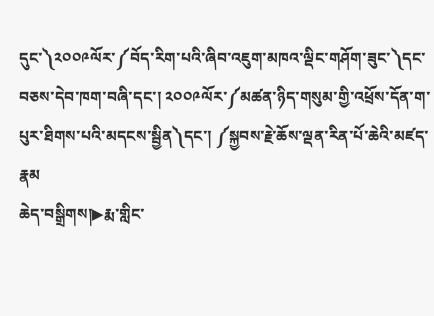དུང་༽༢༠༠༩ལོར་༼བོད་རིག་པའི་ཞིབ་འཇུག་མཁའ་ལྡིང་གཤོག་ཟུང་༽དང་བཅས་དེབ་ཁག་བཞི་དང་། ༢༠༠༩ལོར་༼མཚན་ཉིད་གསུམ་གྱི་འཕྲོས་དོན་ག་པུར་ཐིགས་པའི་མདངས་སྦྱིན༽དང་། ༼སྐྱབས་རྗེ་ཆོས་ལྡན་རིན་པོ་ཆེའི་མཛད་རྣམ
ཆེད་བསྒྲིགས།▶རྨ་གླིང་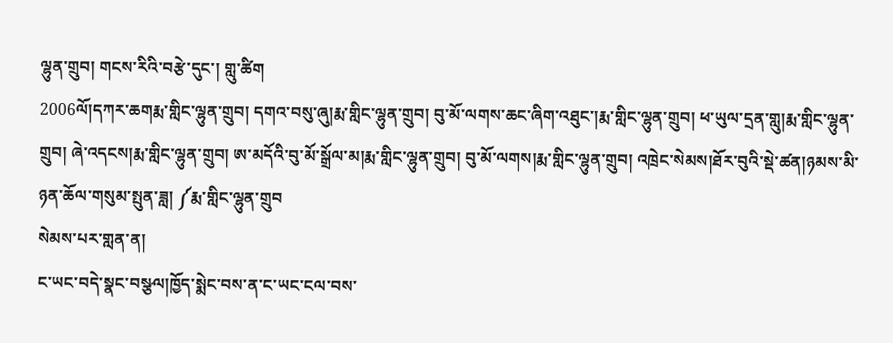ལྷུན་གྲུབ། གངས་རིའི་བརྩེ་དུང་། གླུ་ཚིག
2006ལོ།དཀར་ཆགརྨ་གླིང་ལྷུན་གྲུབ། དགའ་བསུ་ཞུ།རྨ་གླིང་ལྷུན་གྲུབ། བུ་མོ་ལགས་ཆང་ཞིག་འཐུང་།རྨ་གླིང་ལྷུན་གྲུབ། ཕ་ཡུལ་དྲན་གླུ།རྨ་གླིང་ལྷུན་གྲུབ། ཞེ་འདངས།རྨ་གླིང་ལྷུན་གྲུབ། ཨ་མདོའི་བུ་མོ་སྒྲོལ་མ།རྨ་གླིང་ལྷུན་གྲུབ། བུ་མོ་ལགས།རྨ་གླིང་ལྷུན་གྲུབ། འཁྲེང་སེམས།ཐོར་བུའི་སྡེ་ཚན།ཉམས་མི་ཉན་ཆོལ་གསུམ་སྤུན་ཟླ། ༼རྨ་གླིང་ལྷུན་གྲུབ
སེམས་པར་གླན་ན།
ང་ཡང་བདེ་སྣང་བསྩལ།ཁྱོད་སྨེང་བས་ན་ང་ཡང་ངལ་བས་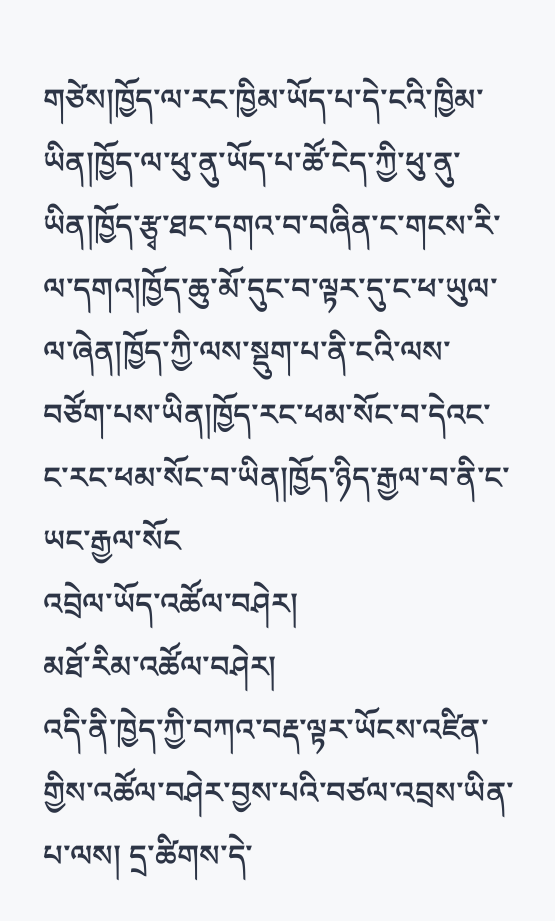གཙེས།ཁྱོད་ལ་རང་ཁྱིམ་ཡོད་པ་དེ་ངའི་ཁྱིམ་ཡིན།ཁྱོད་ལ་ཕུ་ནུ་ཡོད་པ་ཚོ་ངེད་ཀྱི་ཕུ་ནུ་ཡིན།ཁྱོད་རྩྭ་ཐང་དགའ་བ་བཞིན་ང་གངས་རི་ལ་དགའ།ཁྱོད་ཆུ་མོ་དུང་བ་ལྟར་དུ་ང་ཕ་ཡུལ་ལ་ཞེན།ཁྱོད་ཀྱི་ལས་སྡུག་པ་ནི་ངའི་ལས་བཙོག་པས་ཡིན།ཁྱོད་རང་ཕམ་སོང་བ་དེའང་ང་རང་ཕམ་སོང་བ་ཡིན།ཁྱོད་ཉིད་རྒྱལ་བ་ནི་ང་ཡང་རྒྱལ་སོང
འབྲེལ་ཡོད་འཚོལ་བཤེར།
མཐོ་རིམ་འཚོལ་བཤེར།
འདི་ནི་ཁྱེད་ཀྱི་བཀའ་བརྡ་ལྟར་ཡོངས་འཛིན་གྱིས་འཚོལ་བཤེར་བྱས་པའི་བཙལ་འབྲས་ཡིན་པ་ལས། དྲ་ཚིགས་དེ་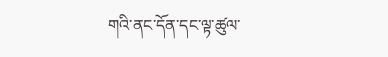གའི་ནང་དོན་དང་ལྟ་ཚུལ་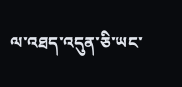ལ་འཐད་འདུན་ཅི་ཡང་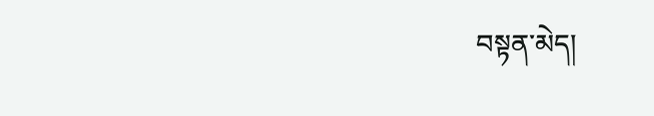བསྟན་མེད།